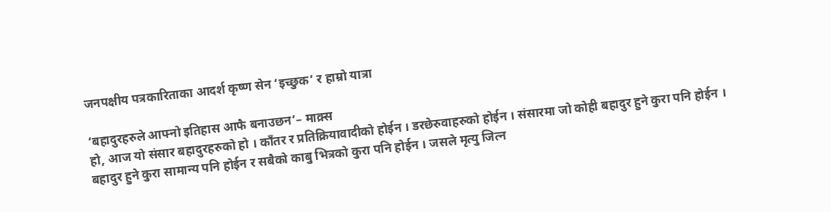जनपक्षीय पत्रकारिताका आदर्श कृष्ण सेन ‘इच्छुक’ र हाम्रो यात्रा

‘बहादुरहरुले आफ्नो इतिहास आफै बनाउछन’– माक्र्स
हो, आज यो संसार बहादुरहरुको हो । काँतर र प्रतिक्रियावादीको होईन । डरछेरुवाहरुको होईन । संसारमा जो कोही बहादुर हुने कुरा पनि होईन । बहादुर हुने कुरा सामान्य पनि होईन र सबैको काबु भित्रको कुरा पनि होईन । जसले मृत्यु जित्न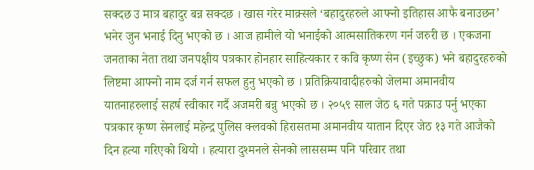सक्दछ उ मात्र बहादुर बन्न सक्दछ । खास गरेर माक्र्सले ‘बहादुरहरुले आफ्नो इतिहास आफै बनाउछन’ भनेर जुन भनाई दिनु भएको छ । आज हामीले यो भनाईको आत्मसातिकरण गर्न जरुरी छ । एकजना जनताका नेता तथा जनपक्षीय पत्रकार होनहार साहित्यकार र कवि कृष्ण सेन (इच्छुक) भने बहादुरहरुको लिष्टमा आफ्नो नाम दर्ज गर्न सफल हुनु भएको छ । प्रतिक्रियावादीहरुको जेलमा अमानवीय यातनाहरुलाई सहर्ष स्वीकार गर्दै अजमरी बन्नु भएको छ । २०५९ साल जेठ ६ गते पक्राउ पर्नु भएका पत्रकार कृष्ण सेनलाई महेन्द्र पुलिस क्लवको हिरासतमा अमानवीय यातान दिएर जेठ १३ गते आजैको दिन हत्या गरिएको थियो । हत्यारा दुश्मनले सेनको लाससम्म पनि परिवार तथा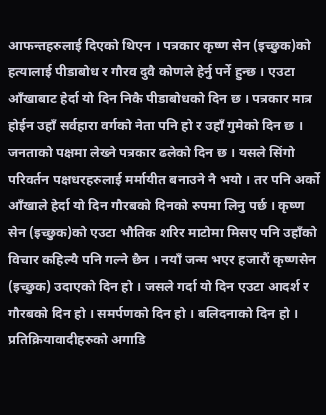आफन्तहरुलाई दिएको थिएन । पत्रकार कृष्ण सेन (इच्छुक)को हत्यालाई पीडाबोध र गौरव दुवै कोणले हेर्नु पर्ने हुन्छ । एउटा आँखाबाट हेर्दा यो दिन निकै पीडाबोधको दिन छ । पत्रकार मात्र होईन उहाँ सर्वहारा वर्गको नेता पनि हो र उहाँ गुमेको दिन छ । जनताको पक्षमा लेख्ने पत्रकार ढलेको दिन छ । यसले सिंगो परिवर्तन पक्षधरहरुलाई मर्मायीत बनाउने नै भयो । तर पनि अर्को आँखाले हेर्दा यो दिन गौरबको दिनको रुपमा लिनु पर्छ । कृष्ण सेन (इच्छुक)को एउटा भौतिक शरिर माटोमा मिसए पनि उहाँको विचार कहिल्यै पनि गल्ने छैन । नयाँ जन्म भएर हजारौं कृष्णसेन (इच्छुक) उदाएको दिन हो । जसले गर्दा यो दिन एउटा आदर्श र गौरबको दिन हो । समर्पणको दिन हो । बलिदनाको दिन हो । प्रतिक्रियावादीहरुको अगाडि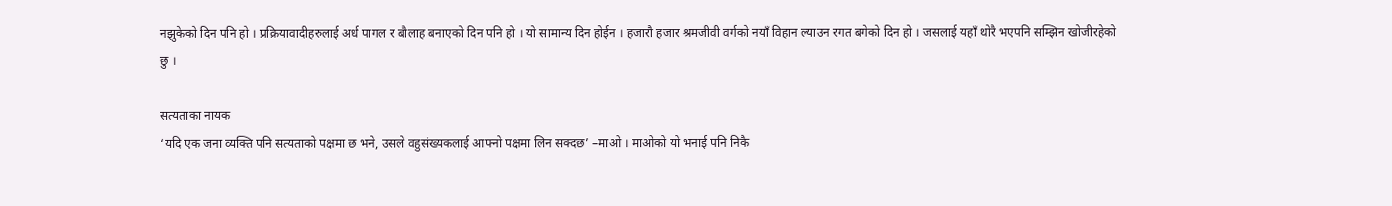नझुकेको दिन पनि हो । प्रक्रियावादीहरुलाई अर्ध पागल र बौलाह बनाएको दिन पनि हो । यो सामान्य दिन होईन । हजारौ हजार श्रमजीवी वर्गको नयाँ विहान ल्याउन रगत बगेको दिन हो । जसलाई यहाँ थोरै भएपनि सम्झिन खोजीरहेको छु ।

सत्यताका नायक
‘यदि एक जना व्यक्ति पनि सत्यताको पक्षमा छ भने, उसले वहुसंख्यकलाई आफ्नो पक्षमा लिन सक्दछ’ –माओ । माओको यो भनाई पनि निकै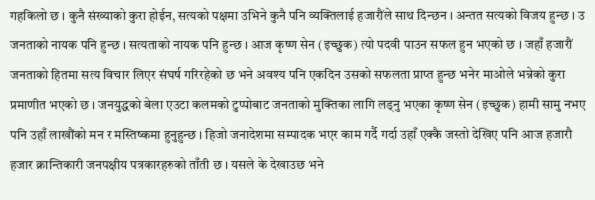गहकिलो छ । कुनै संख्याको कुरा होईन, सत्यको पक्षमा उभिने कुनै पनि व्यक्तिलाई हजारौंले साथ दिन्छन । अन्तत सत्यको विजय हुन्छ । उ जनताको नायक पनि हुन्छ । सत्यताको नायक पनि हुन्छ । आज कृष्ण सेन (इच्छुक) त्यो पदवी पाउन सफल हुन भएको छ । जहाँ हजारौं जनताको हितमा सत्य विचार लिएर संघर्ष गरिरहेको छ भने अवश्य पनि एकदिन उसको सफलता प्राप्त हुन्छ भनेर माओले भन्नेको कुरा प्रमाणीत भएको छ । जनयुद्धको बेला एउटा कलमको टुप्पोबाट जनताको मुक्तिका लागि लड्नु भएका कृष्ण सेन (इच्छुक) हामी सामु नभए पनि उहाँ लाखौंको मन र मस्तिष्कमा हुनुहुन्छ । हिजो जनादेशमा सम्पादक भएर काम गर्दै गर्दा उहाँ एक्कै जस्तो देखिए पनि आज हजारौ हजार क्रान्तिकारी जनपक्षीय पत्रकारहरुको ताँती छ । यसले के देखाउछ भने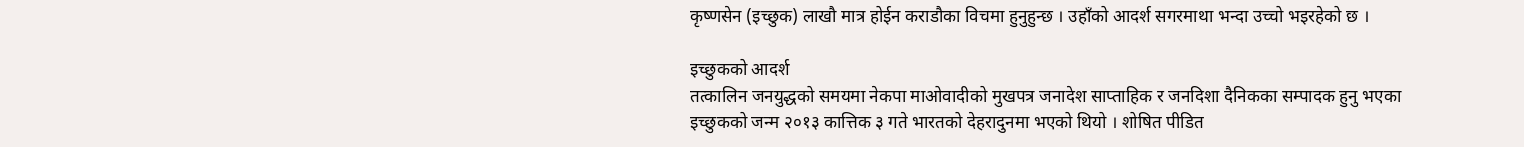कृष्णसेन (इच्छुक) लाखौ मात्र होईन कराडौका विचमा हुनुहुन्छ । उहाँको आदर्श सगरमाथा भन्दा उच्चो भइरहेको छ ।

इच्छुकको आदर्श
तत्कालिन जनयुद्धको समयमा नेकपा माओवादीको मुखपत्र जनादेश साप्ताहिक र जनदिशा दैनिकका सम्पादक हुनु भएका इच्छुकको जन्म २०१३ कात्तिक ३ गते भारतको देहरादुनमा भएको थियो । शोषित पीडित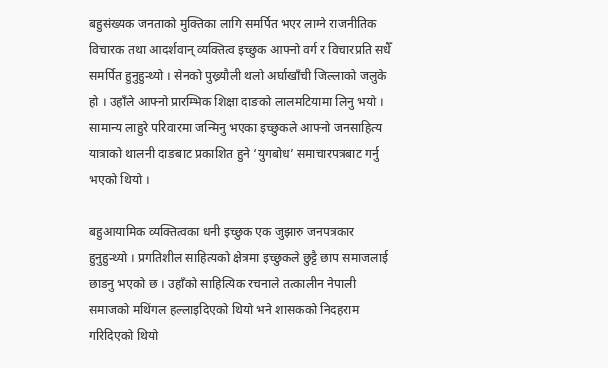बहुसंख्यक जनताको मुक्तिका लागि समर्पित भएर लाग्ने राजनीतिक विचारक तथा आदर्शवान् व्यक्तित्व इच्छुक आफ्नो वर्ग र विचारप्रति सधैँ समर्पित हुनुहुन्थ्यो । सेनको पुख्र्यौली थलो अर्घाखाँची जिल्लाको जलुके हो । उहाँले आफ्नो प्रारम्भिक शिक्षा दाङको लालमटियामा लिनु भयो । सामान्य लाहुरे परिवारमा जन्मिनु भएका इच्छुकले आफ्नो जनसाहित्य यात्राको थालनी दाङबाट प्रकाशित हुने ‘युगबोध’ समाचारपत्रबाट गर्नु भएको थियो ।

बहुआयामिक व्यक्तित्वका धनी इच्छुक एक जुझारु जनपत्रकार हुनुहुन्थ्यो । प्रगतिशील साहित्यको क्षेत्रमा इच्छुकले छुट्टै छाप समाजलाई छाडनु भएको छ । उहाँको साहित्यिक रचनाले तत्कालीन नेपाली समाजको मथिंगल हल्लाइदिएको थियो भने शासकको निदहराम गरिदिएको थियो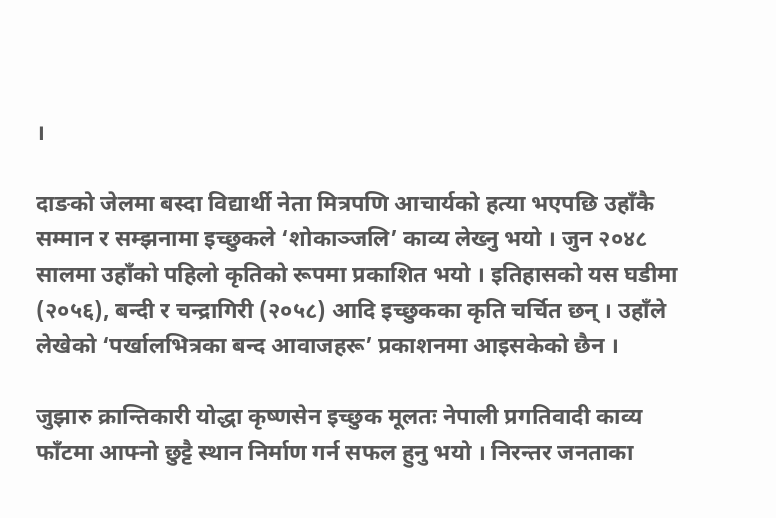।

दाङको जेलमा बस्दा विद्यार्थी नेता मित्रपणि आचार्यको हत्या भएपछि उहाँकै सम्मान र सम्झनामा इच्छुकले ‘शोकाञ्जलि’ काव्य लेख्नु भयो । जुन २०४८ सालमा उहाँको पहिलो कृतिको रूपमा प्रकाशित भयो । इतिहासको यस घडीमा (२०५६), बन्दी र चन्द्रागिरी (२०५८) आदि इच्छुकका कृति चर्चित छन् । उहाँले लेखेको ‘पर्खालभित्रका बन्द आवाजहरू’ प्रकाशनमा आइसकेको छैन ।

जुझारु क्रान्तिकारी योद्धा कृष्णसेन इच्छुक मूलतः नेपाली प्रगतिवादी काव्य फाँटमा आफ्नो छुट्टै स्थान निर्माण गर्न सफल हुनु भयो । निरन्तर जनताका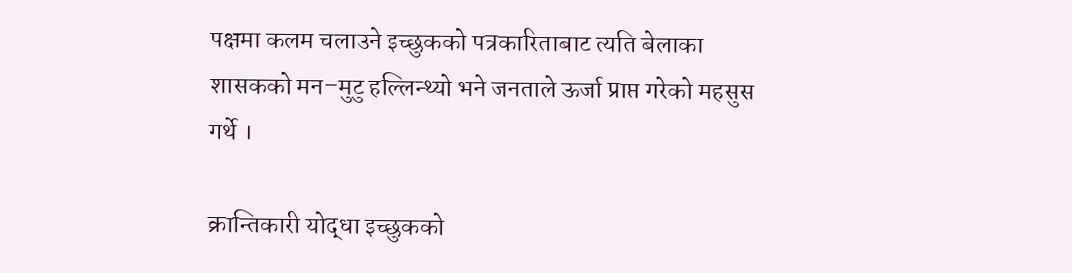पक्षमा कलम चलाउने इच्छुकको पत्रकारिताबाट त्यति बेलाका शासकको मन–मुटु हल्लिन्थ्यो भने जनताले ऊर्जा प्राप्त गरेको महसुस गर्थे ।

क्रान्तिकारी योद्धा इच्छुकको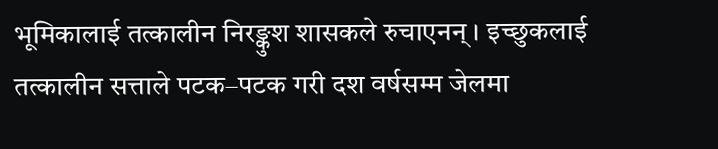भूमिकालाई तत्कालीन निरङ्कुश शासकले रुचाएनन् । इच्छुकलाई तत्कालीन सत्ताले पटक–पटक गरी दश वर्षसम्म जेलमा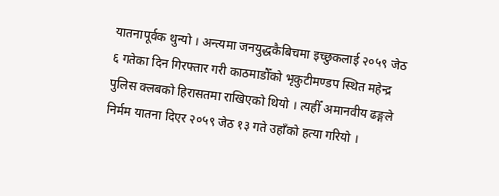यातनापूर्वक थुन्यो । अन्त्यमा जनयुद्धकैबिचमा इच्छुकलाई २०५९ जेठ ६ गतेका दिन गिरफ्तार गरी काठमाडौँको भृकुटीमण्डप स्थित महेन्द्र पुलिस क्लबको हिरासतमा राखिएको थियो । त्यहीँ अमानवीय ढङ्गले निर्मम यातना दिएर २०५९ जेठ १३ गते उहाँको हत्या गरियो ।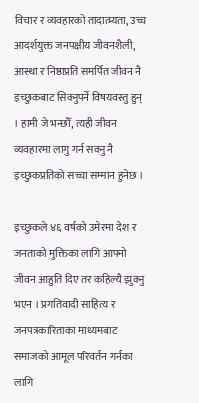विचार र व्यवहारको तादात्म्यता, उच्च आदर्शयुक्त जनपक्षीय जीवनशैली, आस्था र निष्ठाप्रति समर्पित जीवन नै इच्छुकबाट सिक्नुपर्ने विषयवस्तु हुन् । हामी जे भन्छौँ, त्यही जीवन व्यवहारमा लागु गर्न सक्नु नै इच्छुकप्रतिको सच्चा सम्मान हुनेछ ।

इच्छुकले ४६ वर्षको उमेरमा देश र जनताको मुक्तिका लागि आफ्नो जीवन आहुति दिए तर कहिल्यै झुक्नु भएन । प्रगतिवादी साहित्य र जनपत्रकारिताका माध्यमबाट समाजको आमूल परिवर्तन गर्नका लागि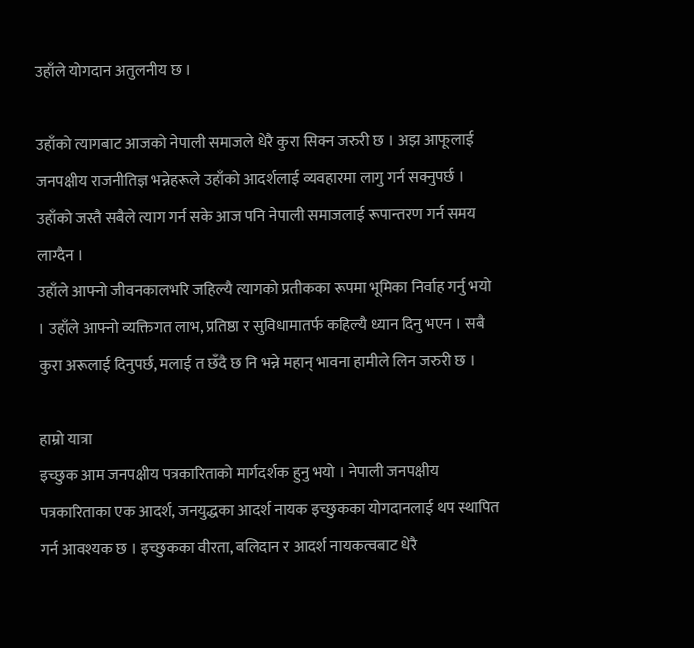उहाँले योगदान अतुलनीय छ ।

उहाँको त्यागबाट आजको नेपाली समाजले धेरै कुरा सिक्न जरुरी छ । अझ आफूलाई जनपक्षीय राजनीतिज्ञ भन्नेहरूले उहाँको आदर्शलाई व्यवहारमा लागु गर्न सक्नुपर्छ । उहाँको जस्तै सबैले त्याग गर्न सके आज पनि नेपाली समाजलाई रूपान्तरण गर्न समय लाग्दैन ।
उहाँले आफ्नो जीवनकालभरि जहिल्यै त्यागको प्रतीकका रूपमा भूमिका निर्वाह गर्नु भयो । उहाँले आफ्नो व्यक्तिगत लाभ, प्रतिष्ठा र सुविधामातर्फ कहिल्यै ध्यान दिनु भएन । सबै कुरा अरूलाई दिनुपर्छ, मलाई त छँदै छ नि भन्ने महान् भावना हामीले लिन जरुरी छ ।

हाम्रो यात्रा
इच्छुक आम जनपक्षीय पत्रकारिताको मार्गदर्शक हुनु भयो । नेपाली जनपक्षीय पत्रकारिताका एक आदर्श, जनयुद्धका आदर्श नायक इच्छुकका योगदानलाई थप स्थापित गर्न आवश्यक छ । इच्छुकका वीरता, बलिदान र आदर्श नायकत्वबाट धेरै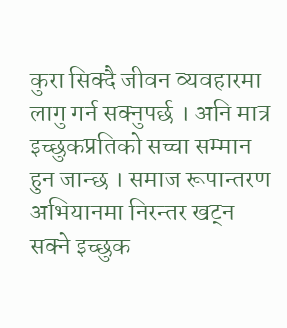कुरा सिक्दै जीवन व्यवहारमा लागु गर्न सक्नुपर्छ । अनि मात्र इच्छुकप्रतिको सच्चा सम्मान हुन जान्छ । समाज रूपान्तरण अभियानमा निरन्तर खट्न सक्ने इच्छुक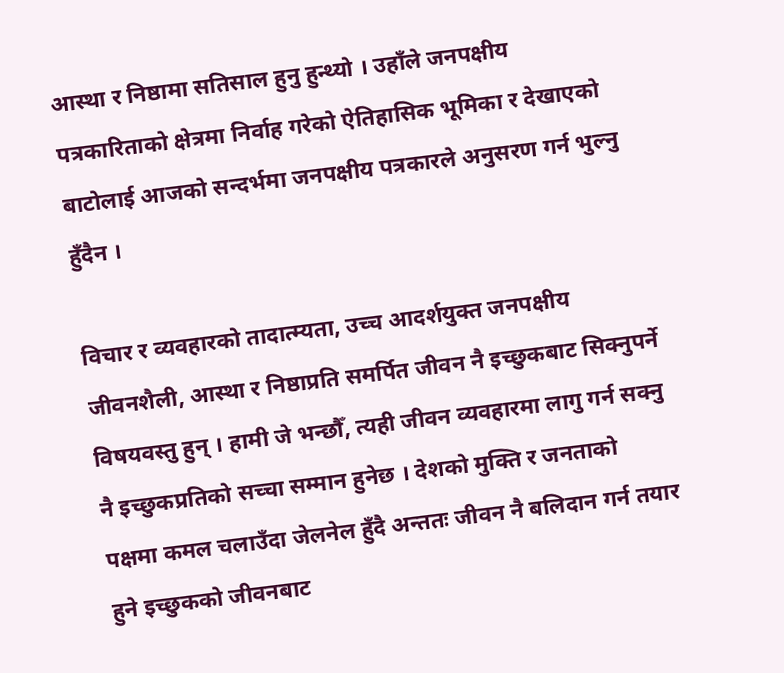आस्था र निष्ठामा सतिसाल हुनु हुन्थ्यो । उहाँले जनपक्षीय पत्रकारिताको क्षेत्रमा निर्वाह गरेको ऐतिहासिक भूमिका र देखाएको बाटोलाई आजको सन्दर्भमा जनपक्षीय पत्रकारले अनुसरण गर्न भुल्नु हुँदैन ।

विचार र व्यवहारको तादात्म्यता, उच्च आदर्शयुक्त जनपक्षीय जीवनशैली, आस्था र निष्ठाप्रति समर्पित जीवन नै इच्छुकबाट सिक्नुपर्ने विषयवस्तु हुन् । हामी जे भन्छौँ, त्यही जीवन व्यवहारमा लागु गर्न सक्नु नै इच्छुकप्रतिको सच्चा सम्मान हुनेछ । देशको मुक्ति र जनताको पक्षमा कमल चलाउँदा जेलनेल हुँदै अन्ततः जीवन नै बलिदान गर्न तयार हुने इच्छुकको जीवनबाट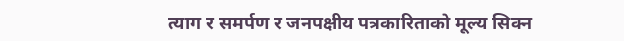त्याग र समर्पण र जनपक्षीय पत्रकारिताको मूल्य सिक्न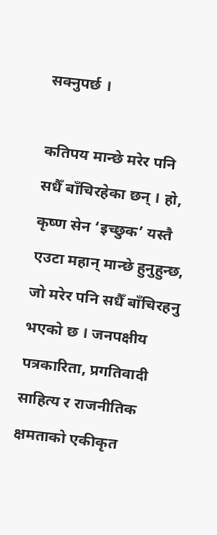सक्नुपर्छ ।

कतिपय मान्छे मरेर पनि सधैँ बाँचिरहेका छन् । हो, कृष्ण सेन ‘इच्छुक’ यस्तै एउटा महान् मान्छे हुनुहुन्छ, जो मरेर पनि सधैँ बाँचिरहनु भएको छ । जनपक्षीय पत्रकारिता, प्रगतिवादी साहित्य र राजनीतिक क्षमताको एकीकृत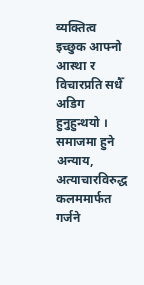व्यक्तित्व इच्छुक आफ्नो आस्था र विचारप्रति सधैँ अडिग हुनुहुन्थयो । समाजमा हुने अन्याय, अत्याचारविरुद्ध कलममार्फत गर्जने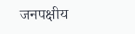जनपक्षीय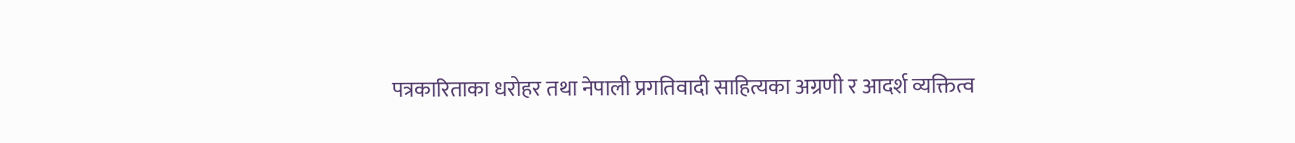पत्रकारिताका धरोहर तथा नेपाली प्रगतिवादी साहित्यका अग्रणी र आदर्श व्यक्तित्व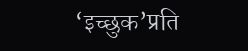‘इच्छुक’प्रति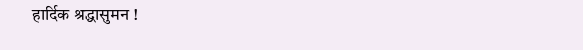हार्दिक श्रद्धासुमन !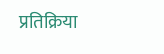प्रतिक्रिया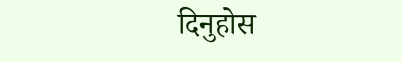दिनुहोस